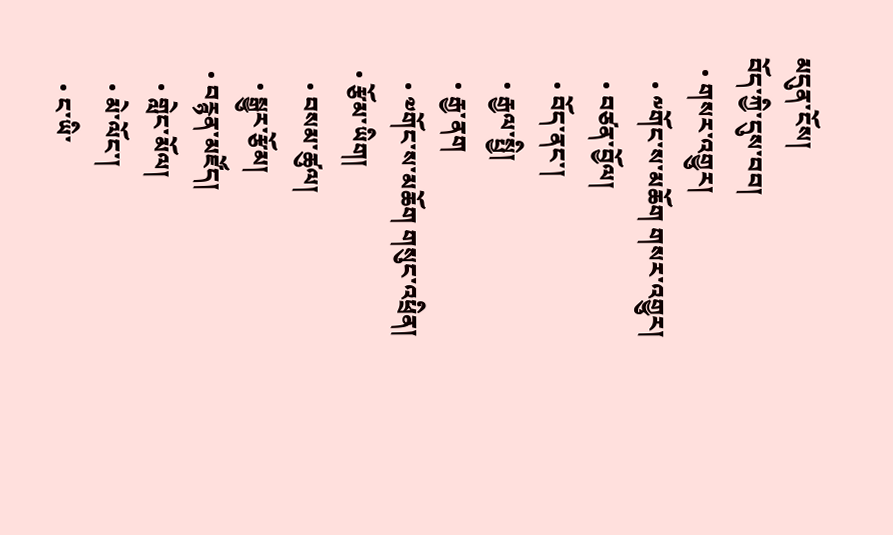མདུན་ངོས།
བོད་ཀྱི་དུས་བབ།
  • གསར་འགྱུར།
    • ༸གོང་ས་མཆོག གསར་འགྱུར།
    • བཙན་བྱོལ།
    • བོད་ནང་།
    • རྒྱལ་སྤྱི།
    • རྒྱ་ནག
    • ༧གོང་ས་མཆོག གསུང་འཕྲིན།
  • རྩོམ་ཡིག།
    • བསམ་ཚུལ།
    • སྒྱུར་རྩོམ།
  • བརྙན་མཛོད།
    • གླེང་མོལ།
    • མེ་ལོང་།
    • ང་ཡི་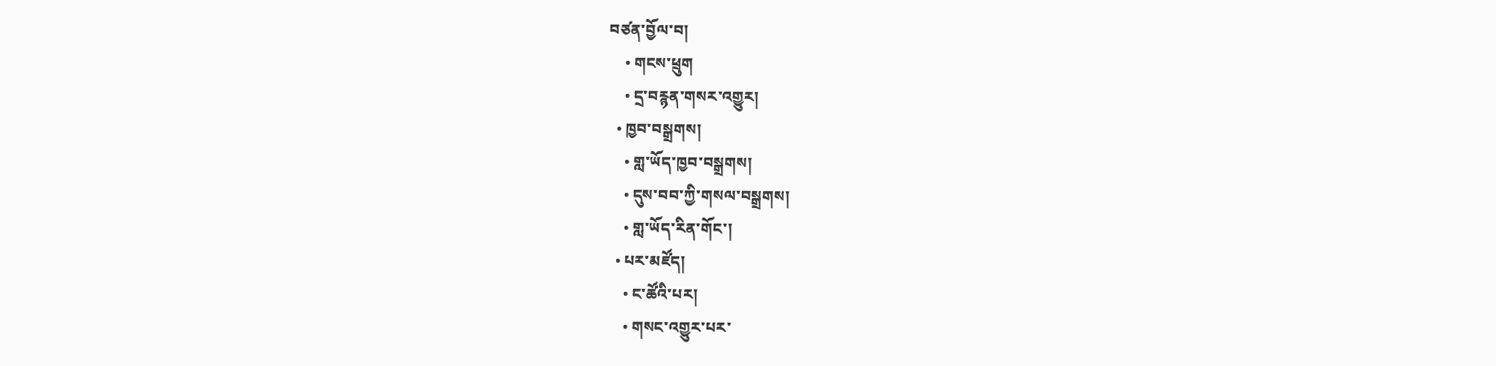བཙན་བྱོལ་བ།
    • གངས་ཕྲུག
    • དྲ་བརྙན་གསར་འགྱུར།
  • ཁྱབ་བསྒྲགས།
    • གླ་ཡོད་ཁྱབ་བསྒྲགས།
    • དུས་བབ་ཀྱི་གསལ་བསྒྲགས།
    • གླ་ཡོད་རིན་གོང་།
  • པར་མཛོད།
    • ང་ཚོའི་པར།
    • གསང་འགྱུར་པར་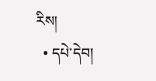རིས།
  • དཔེ་དེབ།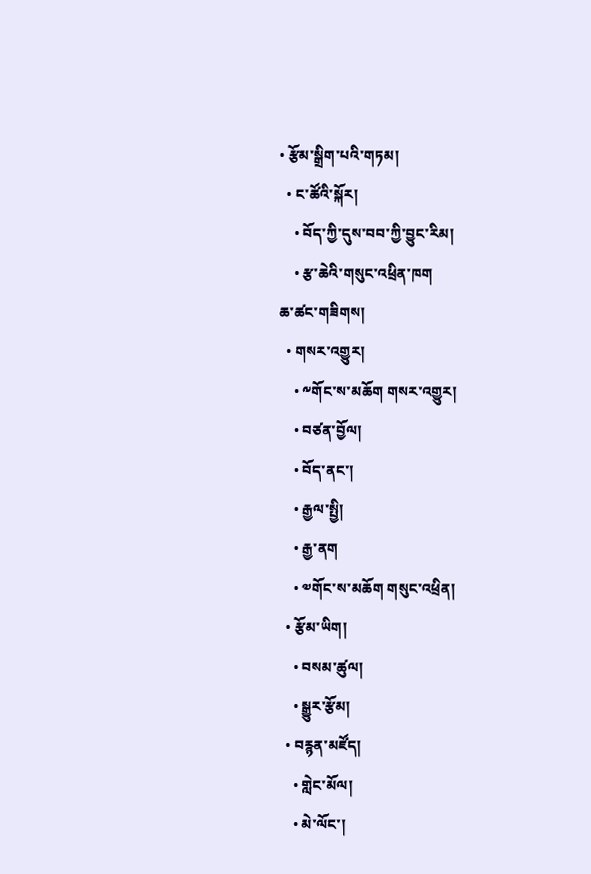• རྩོམ་སྒྲིག་པའི་གཏམ།
  • ང་ཚོའི་སྐོར།
    • བོད་ཀྱི་དུས་བབ་ཀྱི་བྱུང་རིམ།
    • རྩ་ཆེའི་གསུང་འཕྲིན་ཁག
ཆ་ཚང་གཟིགས།
  • གསར་འགྱུར།
    • ༸གོང་ས་མཆོག གསར་འགྱུར།
    • བཙན་བྱོལ།
    • བོད་ནང་།
    • རྒྱལ་སྤྱི།
    • རྒྱ་ནག
    • ༧གོང་ས་མཆོག གསུང་འཕྲིན།
  • རྩོམ་ཡིག།
    • བསམ་ཚུལ།
    • སྒྱུར་རྩོམ།
  • བརྙན་མཛོད།
    • གླེང་མོལ།
    • མེ་ལོང་།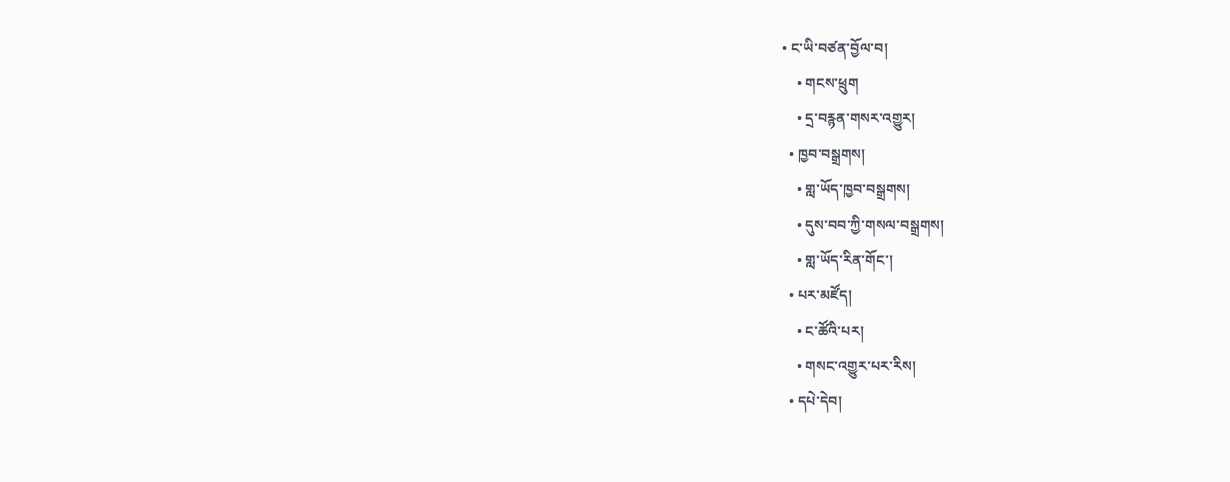• ང་ཡི་བཙན་བྱོལ་བ།
    • གངས་ཕྲུག
    • དྲ་བརྙན་གསར་འགྱུར།
  • ཁྱབ་བསྒྲགས།
    • གླ་ཡོད་ཁྱབ་བསྒྲགས།
    • དུས་བབ་ཀྱི་གསལ་བསྒྲགས།
    • གླ་ཡོད་རིན་གོང་།
  • པར་མཛོད།
    • ང་ཚོའི་པར།
    • གསང་འགྱུར་པར་རིས།
  • དཔེ་དེབ།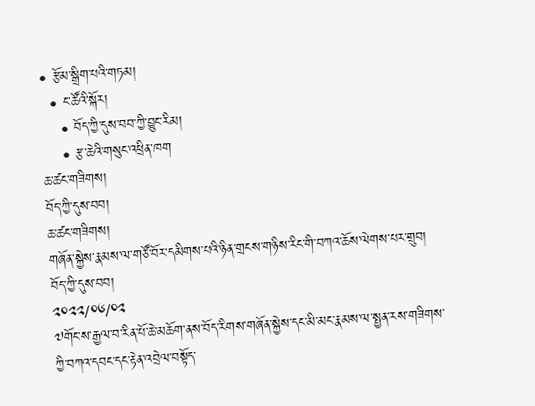• རྩོམ་སྒྲིག་པའི་གཏམ།
  • ང་ཚོའི་སྐོར།
    • བོད་ཀྱི་དུས་བབ་ཀྱི་བྱུང་རིམ།
    • རྩ་ཆེའི་གསུང་འཕྲིན་ཁག
ཆ་ཚང་གཟིགས།
བོད་ཀྱི་དུས་བབ།
ཆ་ཚང་གཟིགས།
གཞོན་སྐྱེས་རྣམས་ལ་གཙོ་བོར་དམིགས་པའི་ཉིན་གྲངས་གཉིས་རིང་གི་བཀའ་ཆོས་ལེགས་པར་གྲུབ།
བོད་ཀྱི་དུས་བབ།
༢༠༢༢/༠༦/༠༢
༧གོང་ས་རྒྱལ་བ་རིན་པོ་ཆེ་མཆོག་ནས་བོད་རིགས་གཞོན་སྐྱེས་དང་མི་མང་རྣམས་ལ་སྤྱན་རས་གཟིགས་ཀྱི་བཀའ་དབང་དང་རྟེན་འབྲེལ་བསྟོད་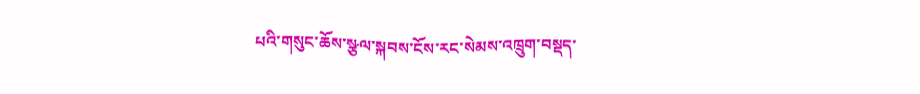པའི་གསུང་ཆོས་སྩལ་སྐབས་ངོས་རང་སེམས་འཁྲུག་བསྡད་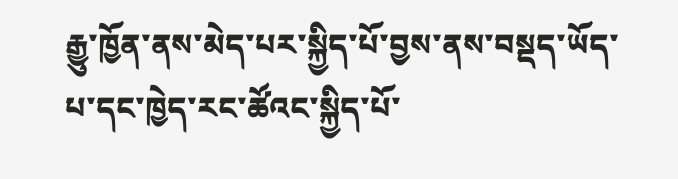རྒྱུ་ཁྱོན་ནས་མེད་པར་སྐྱིད་པོ་བྱས་ནས་བསྡད་ཡོད་པ་དང་ཁྱེད་རང་ཚོའང་སྐྱིད་པོ་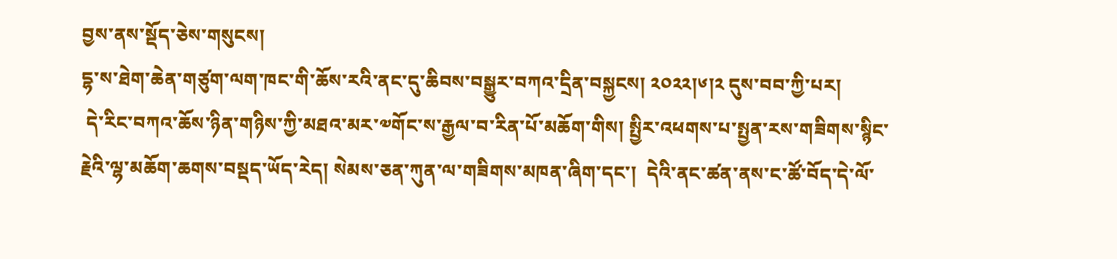བྱས་ནས་སྡོད་ཅེས་གསུངས།
དྷ་ས་ཐེག་ཆེན་གཙུག་ལག་ཁང་གི་ཆོས་རའི་ནང་དུ་ཆིབས་བསྒྱུར་བཀའ་དྲིན་བསྐྱངས། ༢༠༢༢།༦།༢ དུས་བབ་ཀྱི་པར།
 དེ་རིང་བཀའ་ཆོས་ཉིན་གཉིས་ཀྱི་མཐའ་མར་༧གོང་ས་རྒྱལ་བ་རིན་པོ་མཆོག་གིས། སྤྱིར་འཕགས་པ་སྤྱན་རས་གཟིགས་སྙིང་རྗེའི་ལྷ་མཆོག་ཆགས་བསྡད་ཡོད་རེད། སེམས་ཅན་ཀུན་ལ་གཟིགས་མཁན་ཞིག་དང་།  དེའི་ནང་ཚན་ནས་ང་ཚོ་བོད་དེ་ལོ་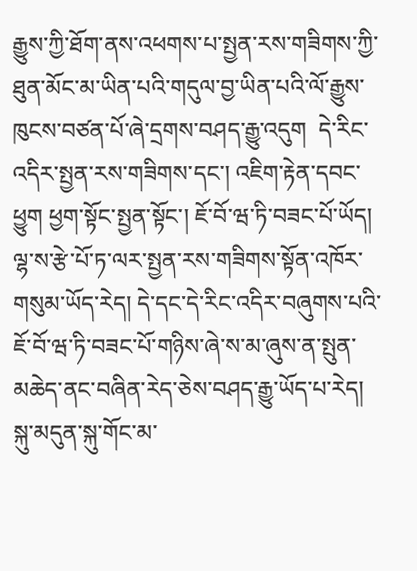རྒྱུས་ཀྱི་ཐོག་ནས་འཕགས་པ་སྤྱན་རས་གཟིགས་ཀྱི་ཐུན་མོང་མ་ཡིན་པའི་གདུལ་བྱ་ཡིན་པའི་ལོ་རྒྱུས་ཁུངས་བཙན་པོ་ཞེ་དྲགས་བཤད་རྒྱུ་འདུག  དེ་རིང་འདིར་སྤྱན་རས་གཟིགས་དང་། འཇིག་རྟེན་དབང་ཕྱུག ཕྱག་སྟོང་སྤྱན་སྟོང་། ཇོ་བོ་ཝ་ཏི་བཟང་པོ་ཡོད།  ལྷ་ས་རྩེ་པོ་ཏ་ལར་སྤྱན་རས་གཟིགས་སྟོན་འཁོར་གསུམ་ཡོད་རེད། དེ་དང་དེ་རིང་འདིར་བཞུགས་པའི་ཇོ་བོ་ཝ་ཏི་བཟང་པོ་གཉིས་ཞེ་ས་མ་ཞུས་ན་སྤུན་མཆེད་ནང་བཞིན་རེད་ཅེས་བཤད་རྒྱུ་ཡོད་པ་རེད། སྐུ་མདུན་སྐུ་གོང་མ་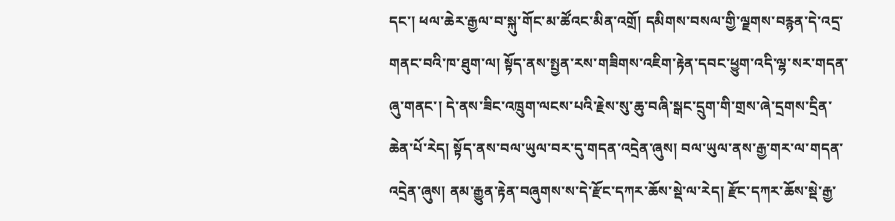དང་། ཕལ་ཆེར་རྒྱལ་བ་སྐུ་གོང་མ་ཚོའང་མིན་འགྲོ། དམིགས་བསལ་གྱི་ལྗགས་བརྙན་དེ་འདྲ་གནང་བའི་ཁ་ཐུག་ལ། སྟོད་ནས་སྤྱན་རས་གཟིགས་འཇིག་རྟེན་དབང་ཕྱུག་འདི་ལྷ་སར་གདན་ཞུ་གནང་། དེ་ནས་ཟིང་འཁྲུག་ལངས་པའི་རྗེས་སུ་ཆུ་བཞི་སྒང་དྲུག་གི་གྲས་ཞེ་དྲགས་དྲིན་ཆེན་པོ་རེད། སྟོད་ནས་བལ་ཡུལ་བར་དུ་གདན་འདྲེན་ཞུས། བལ་ཡུལ་ནས་རྒྱ་གར་ལ་གདན་འདྲེན་ཞུས། ནམ་རྒྱུན་རྟེན་བཞུགས་ས་དེ་རྫོང་དཀར་ཆོས་སྡེ་ལ་རེད། རྫོང་དཀར་ཆོས་སྡེ་རྒྱ་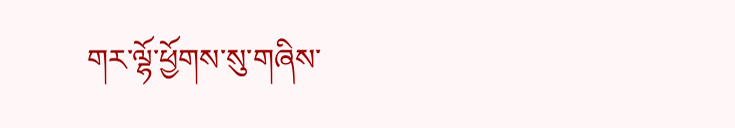གར་ལྷོ་ཕྱོགས་སུ་གཞིས་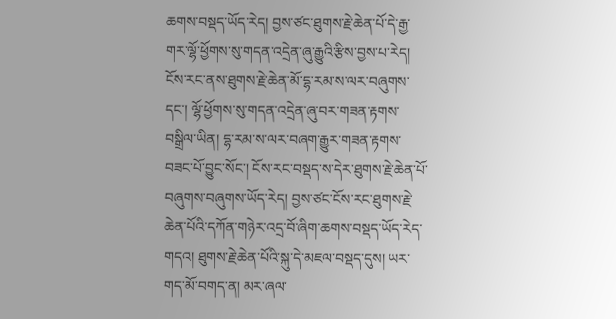ཆགས་བསྡད་ཡོད་རེད། བྱས་ཙང་ཐུགས་རྗེ་ཆེན་པོ་དེ་རྒྱ་གར་ལྷོ་ཕྱོགས་སུ་གདན་འདྲེན་ཞུ་རྒྱུའི་རྩིས་བྱས་པ་རེད། ངོས་རང་ནས་ཐུགས་རྗེ་ཆེན་མོ་དྷ་རམ་ས་ལར་བཞུགས་དང་། ལྷོ་ཕྱོགས་སུ་གདན་འདྲེན་ཞུ་བར་གཟན་རྟགས་བསྒྲིལ་ཡིན། དྷ་རམ་ས་ལར་བཞག་རྒྱུར་གཟན་རྟགས་བཟང་པོ་བྱུང་སོང་། ངོས་རང་བསྡད་ས་དེར་ཐུགས་རྗེ་ཆེན་པོ་བཞུགས་བཞུགས་ཡོད་རེད། བྱས་ཙང་ངོས་རང་ཐུགས་རྗེ་ཆེན་པོའི་དཀོན་གཉེར་འདྲ་བོ་ཞིག་ཆགས་བསྡད་ཡོད་རེད་གདའ། ཐུགས་རྗེ་ཆེན་པོའི་སྐུ་དེ་མཇལ་བསྡད་དུས། ཡར་གད་མོ་བགད་ན། མར་ཞལ་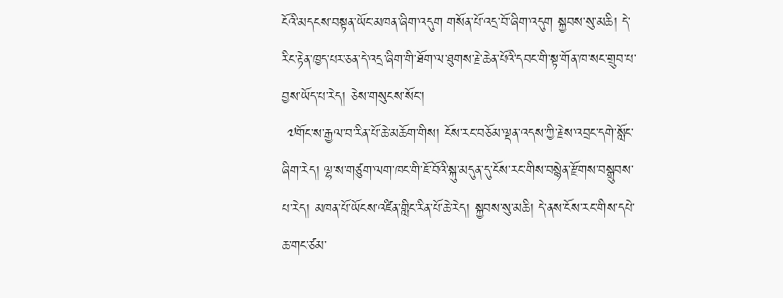ངོའི་མདངས་བསྟན་ཡོང་མཁན་ཞིག་འདུག གསོན་པོ་འདྲ་བོ་ཞིག་འདུག སྐྱབས་སུ་མཆི། དེ་རིང་རྟེན་ཁྱད་པར་ཅན་དེ་འདྲ་ཞིག་གི་ཐོག་ལ་ཐུགས་རྗེ་ཆེན་པོའི་དབང་གི་སྟ་གོན་ཁ་སང་གྲུབ་པ་བྱས་ཡོད་པ་རེད། ཅེས་གསུངས་སོང་།
 ༧གོང་ས་རྒྱལ་བ་རིན་པོ་ཆེ་མཆོག་གིས། ངོས་རང་བཅོམ་ལྡན་འདས་ཀྱི་རྗེས་འབྲང་དགེ་སློང་ཞིག་རེད། ལྷ་ས་གཙུག་ལག་ཁང་གི་ཇོ་བོའི་སྐུ་མདུན་དུ་ངོས་རང་གིས་བསྙེན་རྫོགས་བསྒྲུབས་པ་རེད། མཁན་པོ་ཡོངས་འཛིན་གླིང་རིན་པོ་ཆེ་རེད། སྐྱབས་སུ་མཆི། དེ་ནས་ངོས་རང་གིས་དཔེ་ཆ་གང་ཙམ་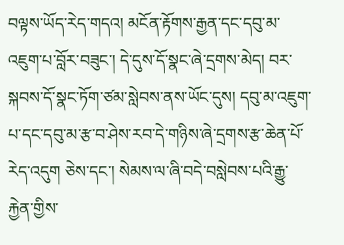བལྟས་ཡོད་རེད་གདའ། མངོན་རྟོགས་རྒྱན་དང་དབུ་མ་འཇུག་པ་བློར་བཟུང་། དེ་དུས་དོ་སྣང་ཞེ་དྲགས་མེད། བར་སྐབས་དོ་སྣང་ཏོག་ཙམ་སླེབས་ནས་ཡོང་དུས། དབུ་མ་འཇུག་པ་དང་དབུ་མ་རྩ་བ་ཤེས་རབ་དེ་གཉིས་ཞེ་དྲགས་རྩ་ཆེན་པོ་རེད་འདུག ཅེས་དང་། སེམས་ལ་ཞི་བདེ་བསླེབས་པའི་རྒྱུ་རྐྱེན་གྱིས་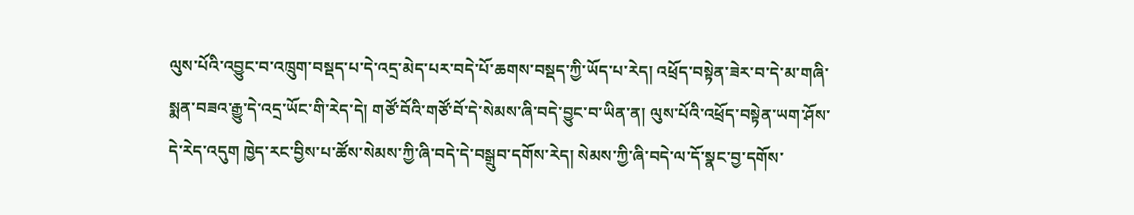ལུས་པོའི་འབྱུང་བ་འཁྲུག་བསྡད་པ་དེ་འདྲ་མེད་པར་བདེ་པོ་ཆགས་བསྡད་ཀྱི་ཡོད་པ་རེད། འཕྲོད་བསྟེན་ཟེར་བ་དེ་མ་གཞི་སྨན་བཟའ་རྒྱུ་དེ་འདྲ་ཡོང་གི་རེད་དེ། གཙོ་བོའི་གཙོ་བོ་དེ་སེམས་ཞི་བདེ་བྱུང་བ་ཡིན་ན། ལུས་པོའི་འཕྲོད་བསྟེན་ཡག་ཤོས་དེ་རེད་འདུག ཁྱེད་རང་བྱིས་པ་ཚོས་སེམས་ཀྱི་ཞི་བདེ་དེ་བསྒྲུབ་དགོས་རེད། སེམས་ཀྱི་ཞི་བདེ་ལ་དོ་སྣང་བྱ་དགོས་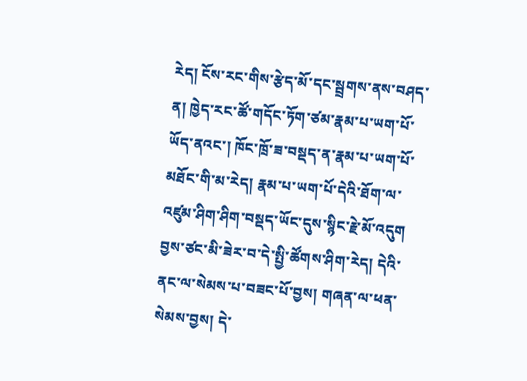རེད། ངོས་རང་གིས་རྩེད་མོ་དང་སྦྲགས་ནས་བཤད་ན། ཁྱེད་རང་ཚོ་གདོང་ཏོག་ཙམ་རྣམ་པ་ཡག་པོ་ཡོད་ནའང་། ཁོང་ཁྲོ་ཟ་བསྡད་ན་རྣམ་པ་ཡག་པོ་མཐོང་གི་མ་རེད། རྣམ་པ་ཡག་པོ་དེའི་ཐོག་ལ་འཛུམ་ཤིག་ཤིག་བསྡད་ཡོང་དུས་སྙིང་རྗེ་མོ་འདུག བྱས་ཙང་མི་ཟེར་བ་དེ་སྤྱི་ཚོགས་ཤིག་རེད། དེའི་ནང་ལ་སེམས་པ་བཟང་པོ་བྱས། གཞན་ལ་ཕན་སེམས་བྱས། དེ་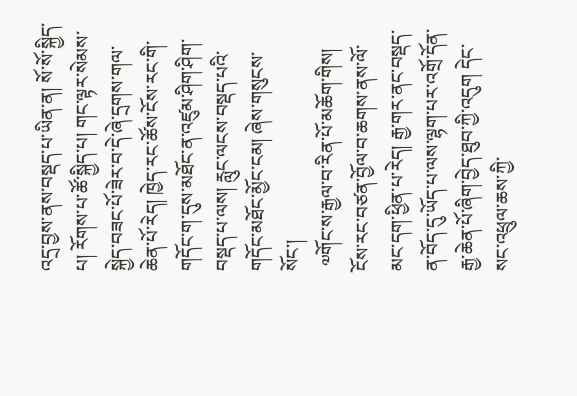འདྲ་བྱས་ནས་བསྡད་པ་ཡིན་ན། སོ་སོ་སྐྱིད་པ། རོགས་པ་ཚོ་སྐྱིད་པ། གང་ལྟར་སེམས་སྐྱེད་བཟང་པོ་ཟེར་བ་དེ་ཞེ་དྲགས་གལ་ཆེན་པོ་རེད། ཁྱེད་རང་ཚོས་ངོས་རང་གི་གདོང་ག་དུས་མཐོང་ན་འཛུམ་ཤིག་ཤིག་བསྡད་པ་ལས། རླུང་ལངས་བསྡད་པའི་གདོང་མཐོང་མྱོང་ངམ། ཞེས་གསུངས་སོང་།
 ༧གོང་ས་རྒྱལ་བ་རིན་པོ་མཆོག་གིས། ངོས་རང་བཙན་བྱོལ་བ་ཆགས་ནས་ལོ་མང་དག་ཕྱིན་པ་རེད། རྒྱ་གར་ནང་བསྡད་ན་བོད་དུ་ཡོད་པ་ལས་ལྷག་པར་འགྲོ་དོན་རྒྱ་ཆེན་པོ་ཞིག་བྱེད་ཐུབ་ཀྱི་འདུག དེང་སང་འཕྲུལ་ཆས་ཀྱི་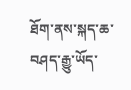ཐོག་ནས་སྐད་ཆ་བཤད་རྒྱུ་ཡོད་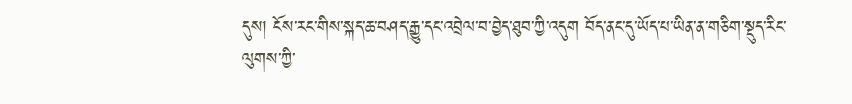དུས། ངོས་རང་གིས་སྐད་ཆ་བཤད་རྒྱུ་དང་འབྲེལ་བ་བྱེད་ཐུབ་ཀྱི་འདུག བོད་ནང་དུ་ཡོད་པ་ཡིན་ན་གཅིག་སྡུད་རིང་ལུགས་ཀྱི་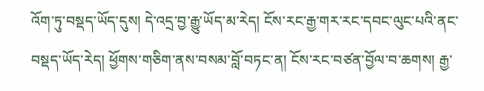འོག་ཏུ་བསྡད་ཡོད་དུས། དེ་འདྲ་བྱ་རྒྱུ་ཡོད་མ་རེད། ངོས་རང་རྒྱ་གར་རང་དབང་ལུང་པའི་ནང་བསྡད་ཡོད་རེད། ཕྱོགས་གཅིག་ནས་བསམ་བློ་བཏང་ན། ངོས་རང་བཙན་བྱོལ་བ་ཆགས། རྒྱ་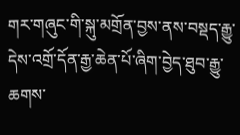གར་གཞུང་གི་སྐུ་མགྲོན་བྱས་ནས་བསྡད་རྒྱུ་དེས་འགྲོ་དོན་རྒྱ་ཆེན་པོ་ཞིག་བྱེད་ཐུབ་རྒྱུ་ཆགས་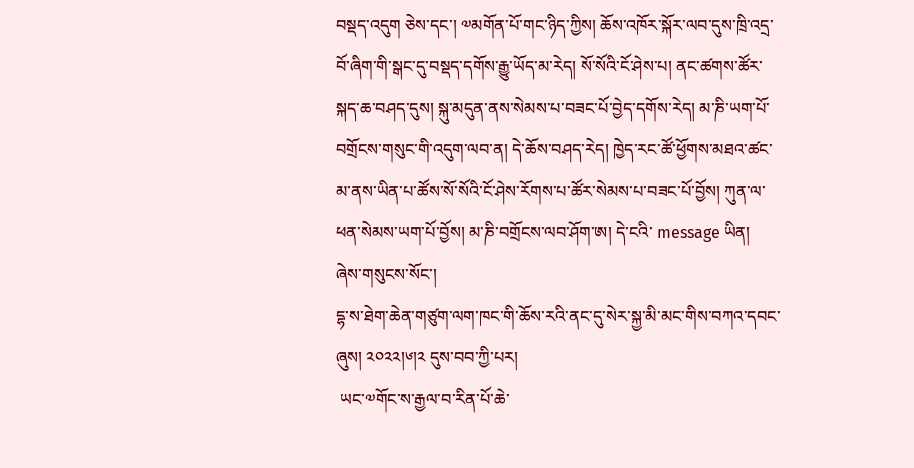བསྡད་འདུག ཅེས་དང་། ༧མགོན་པོ་གང་ཉིད་ཀྱིས། ཆོས་འཁོར་སྐོར་ལབ་དུས་ཁྲི་འདྲ་བོ་ཞིག་གི་སྒང་དུ་བསྡད་དགོས་རྒྱུ་ཡོད་མ་རེད། སོ་སོའི་ངོ་ཤེས་པ། ནང་ཚགས་ཚོར་སྐད་ཆ་བཤད་དུས། སྐུ་མདུན་ནས་སེམས་པ་བཟང་པོ་བྱེད་དགོས་རེད། མ་ཎི་ཡག་པོ་བགྲོངས་གསུང་གི་འདུག་ལབ་ན། དེ་ཆོས་བཤད་རེད། ཁྱེད་རང་ཚོ་ཕྱོགས་མཐའ་ཚང་མ་ནས་ཡིན་པ་ཚོས་སོ་སོའི་ངོ་ཤེས་རོགས་པ་ཚོར་སེམས་པ་བཟང་པོ་བྱོས། ཀུན་ལ་ཕན་སེམས་ཡག་པོ་བྱོས། མ་ཎི་བགྲོངས་ལབ་ཤོག་ཨ། དེ་ངའི་ message ཡིན།  ཞེས་གསུངས་སོང་།
དྷ་ས་ཐེག་ཆེན་གཙུག་ལག་ཁང་གི་ཆོས་རའི་ནང་དུ་སེར་སྐྱ་མི་མང་གིས་བཀའ་དབང་ཞུས། ༢༠༢༢།༦།༢ དུས་བབ་ཀྱི་པར།
 ཡང་༧གོང་ས་རྒྱལ་བ་རིན་པོ་ཆེ་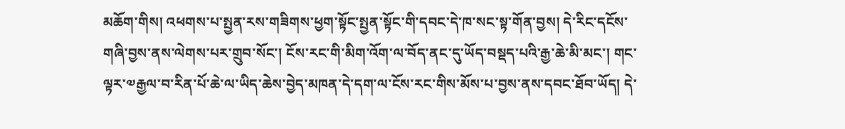མཆོག་གིས། འཕགས་པ་སྤྱན་རས་གཟིགས་ཕྱག་སྟོང་སྤྱན་སྟོང་གི་དབང་དེ་ཁ་སང་སྟ་གོན་བྱས། དེ་རིང་དངོས་གཞི་བྱས་ནས་ལེགས་པར་གྲུབ་སོང་། ངོས་རང་གི་མིག་འོག་ལ་བོད་ནང་དུ་ཡོད་བསྡད་པའི་རྒྱ་ཆེ་མི་མང་། གང་ལྟར་༧རྒྱལ་བ་རིན་པོ་ཆེ་ལ་ཡིད་ཆེས་བྱེད་མཁན་དེ་དག་ལ་ངོས་རང་གིས་མོས་པ་བྱས་ནས་དབང་ཐོབ་ཡོད། དེ་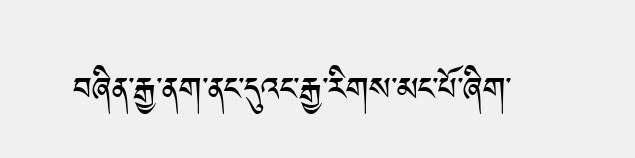བཞིན་རྒྱ་ནག་ནང་དུའང་རྒྱ་རིགས་མང་པོ་ཞིག་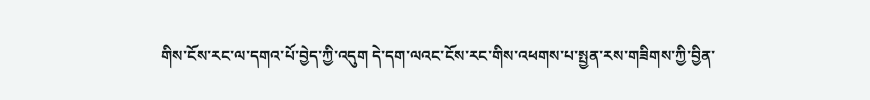གིས་ངོས་རང་ལ་དགའ་པོ་བྱེད་ཀྱི་འདུག དེ་དག་ལའང་ངོས་རང་གིས་འཕགས་པ་སྤྱན་རས་གཟིགས་ཀྱི་བྱིན་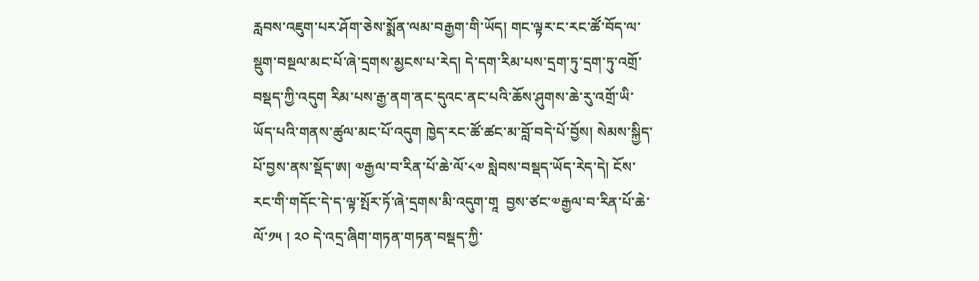རླབས་འཇུག་པར་ཤོག་ཅེས་སྨོན་ལམ་བརྒྱག་གི་ཡོད། གང་ལྟར་ང་རང་ཚོ་བོད་ལ་སྡུག་བསྔལ་མང་པོ་ཞེ་དྲགས་མྱངས་པ་རེད། དེ་དག་རིམ་པས་དྲག་ཏུ་དྲག་ཏུ་འགྲོ་བསྡད་ཀྱི་འདུག རིམ་པས་རྒྱ་ནག་ནང་དུའང་ནང་པའི་ཆོས་ཤུགས་ཆེ་རུ་འགྲོ་ཡི་ཡོད་པའི་གནས་ཚུལ་མང་པོ་འདུག ཁྱེད་རང་ཚོ་ཚང་མ་བློ་བདེ་པོ་བྱོས། སེམས་སྐྱིད་པོ་བྱས་ནས་སྡོད་ཨ། ༧རྒྱལ་བ་རིན་པོ་ཆེ་ལོ་༨༧ སླེབས་བསྡད་ཡོད་རེད་དེ། ངོས་རང་གི་གདོང་དེ་ད་ལྟ་སྤོར་ཏོ་ཞེ་དྲགས་མི་འདུག་གཱ  བྱས་ཙང་༧རྒྱལ་བ་རིན་པོ་ཆེ་ལོ་༡༥ ། ༢༠ དེ་འདྲ་ཞིག་གཏན་གཏན་བསྡད་ཀྱི་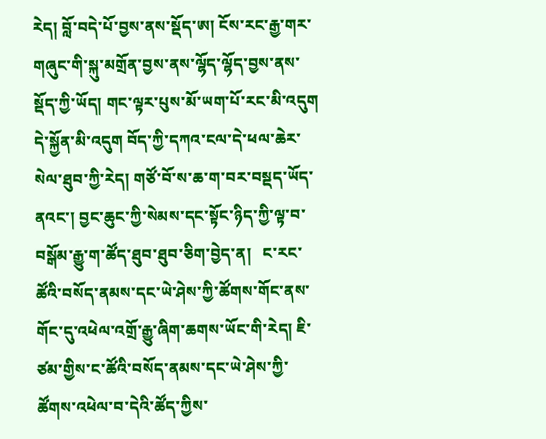རེད། བློ་བདེ་པོ་བྱས་ནས་སྡོད་ཨ། ངོས་རང་རྒྱ་གར་གཞུང་གི་སྐུ་མགྲོན་བྱས་ནས་ལྷོད་ལྷོད་བྱས་ནས་སྡོད་ཀྱི་ཡོད། གང་ལྟར་པུས་མོ་ཡག་པོ་རང་མི་འདུག དེ་སྐྱོན་མི་འདུག བོད་ཀྱི་དཀའ་ངལ་དེ་ཕལ་ཆེར་སེལ་ཐུབ་ཀྱི་རེད། གཙོ་བོ་ས་ཆ་ག་བར་བསྡད་ཡོད་ནའང་། བྱང་ཆུང་ཀྱི་སེམས་དང་སྟོང་ཉིད་ཀྱི་ལྟ་བ་བསྒོམ་རྒྱུ་ག་ཚོད་ཐུབ་ཐུབ་ཅིག་བྱེད་ན།   ང་རང་ཚོའི་བསོད་ནམས་དང་ཡེ་ཤེས་ཀྱི་ཚོགས་གོང་ནས་གོང་དུ་འཕེལ་འགྲོ་རྒྱུ་ཞིག་ཆགས་ཡོང་གི་རེད། ཇི་ཙམ་གྱིས་ང་ཚོའི་བསོད་ནམས་དང་ཡེ་ཤེས་ཀྱི་ཚོགས་འཕེལ་བ་དེའི་ཚོད་ཀྱིས་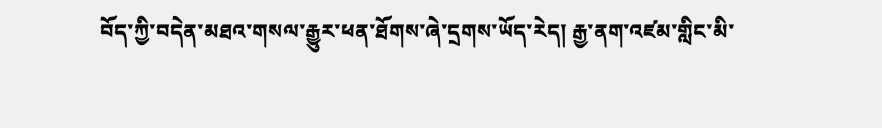བོད་ཀྱི་བདེན་མཐའ་གསལ་རྒྱུར་ཕན་ཐོགས་ཞེ་དྲགས་ཡོད་རེད། རྒྱ་ནག་འཛམ་གླིང་མི་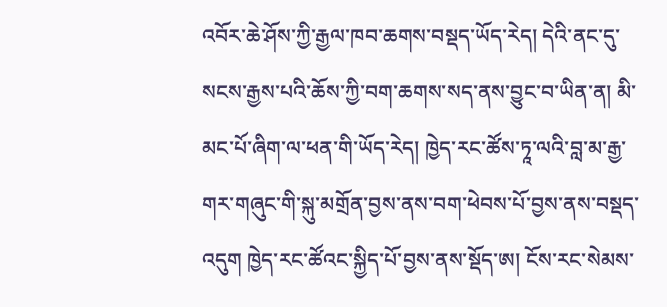འབོར་ཆེ་ཤོས་ཀྱི་རྒྱལ་ཁབ་ཆགས་བསྡད་ཡོད་རེད། དེའི་ནང་དུ་སངས་རྒྱས་པའི་ཆོས་ཀྱི་བག་ཆགས་སད་ནས་བྱུང་བ་ཡིན་ན། མི་མང་པོ་ཞིག་ལ་ཕན་གི་ཡོད་རེད། ཁྱེད་རང་ཚོས་ཏཱ་ལའི་བླ་མ་རྒྱ་གར་གཞུང་གི་སྐུ་མགྲོན་བྱས་ནས་བག་ཕེབས་པོ་བྱས་ནས་བསྡད་འདུག ཁྱེད་རང་ཚོའང་སྐྱིད་པོ་བྱས་ནས་སྡོད་ཨ། ངོས་རང་སེམས་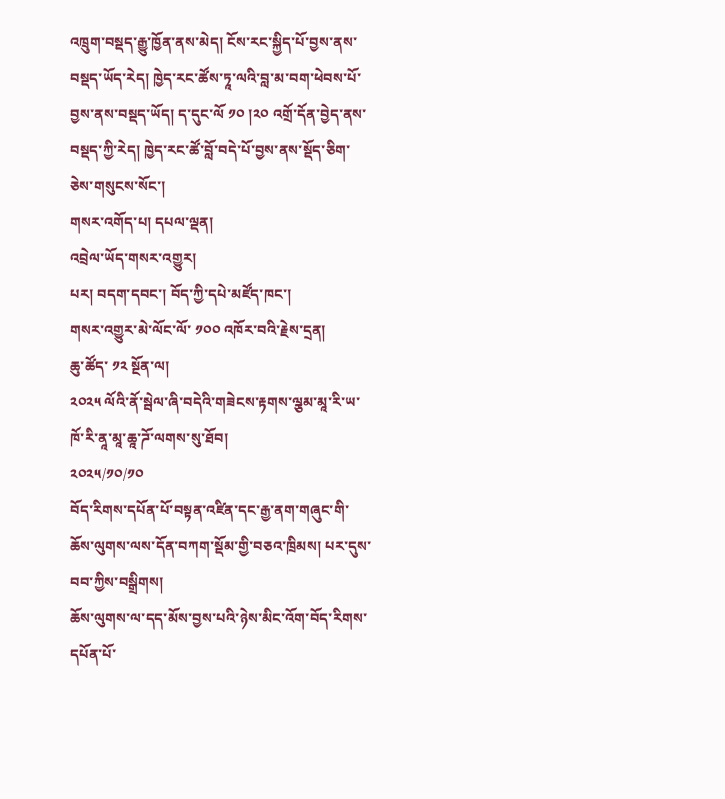འཁྲུག་བསྡད་རྒྱུ་ཁྱོན་ནས་མེད། ངོས་རང་སྐྱིད་པོ་བྱས་ནས་བསྡད་ཡོད་རེད། ཁྱེད་རང་ཚོས་ཏཱ་ལའི་བླ་མ་བག་ཕེབས་པོ་བྱས་ནས་བསྡད་ཡོད། ད་དུང་ལོ ༡༠ །༢༠ འགྲོ་དོན་བྱེད་ནས་བསྡད་ཀྱི་རེད། ཁྱེད་རང་ཚོ་བློ་བདེ་པོ་བྱས་ནས་སྡོད་ཅིག་ཅེས་གསུངས་སོང་།
གསར་འགོད་པ། དཔལ་ལྡན།
འབྲེལ་ཡོད་གསར་འགྱུར།
པར། བདག་དབང་། བོད་ཀྱི་དཔེ་མཛོད་ཁང་།
གསར་འགྱུར་མེ་ལོང་ལོ་ ༡༠༠ འཁོར་བའི་རྗེས་དྲན།
ཆུ་ཚོད་ ༡༢ སྔོན་ལ།
༢༠༢༥ ལོའི་ནོ་སྦེལ་ཞི་བདེའི་གཟེངས་རྟགས་ལྕམ་མཱ་རི་ཡ་ཁོ་རི་ནཱ་མཱ་ཆཱ་ཌོ་ལགས་སུ་ཐོབ།
༢༠༢༥/༡༠/༡༠
བོད་རིགས་དཔོན་པོ་བསྟན་འཛིན་དང་རྒྱ་ནག་གཞུང་གི་ཆོས་ལུགས་ལས་དོན་བཀག་སྡོམ་གྱི་བཅའ་ཁྲིམས། པར་དུས་བབ་ཀྱིས་བསྒྲིགས།
ཆོས་ལུགས་ལ་དད་མོས་བྱས་པའི་ཉེས་མིང་འོག་བོད་རིགས་དཔོན་པོ་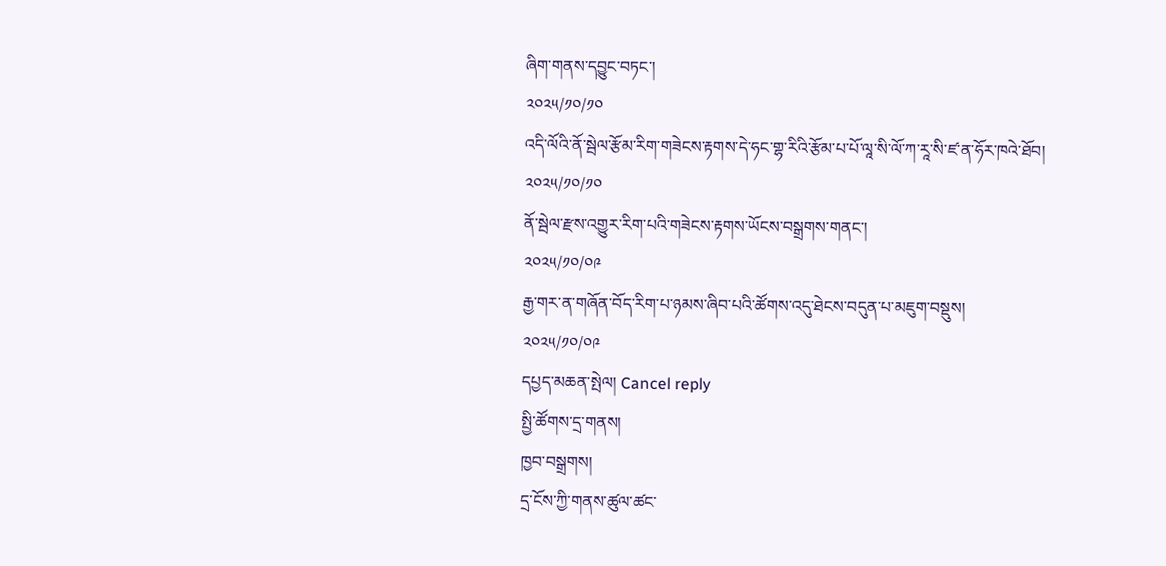ཞིག་གནས་དབྱུང་བཏང་།
༢༠༢༥/༡༠/༡༠
འདི་ལོའི་ནོ་སྦེལ་རྩོམ་རིག་གཟེངས་རྟགས་དེ་ཧང་གྷ་རིའི་རྩོམ་པ་པོ་ལཱ་སི་ལོ་ཀ་རཱ་སི་ཛ་ན་ཧོར་ཁའེ་ཐོབ།
༢༠༢༥/༡༠/༡༠
ནོ་སྦེལ་རྫས་འགྱུར་རིག་པའི་གཟེངས་རྟགས་ཡོངས་བསྒྲགས་གནང་།
༢༠༢༥/༡༠/༠༩
རྒྱ་གར་ན་གཞོན་བོད་རིག་པ་ཉམས་ཞིབ་པའི་ཚོགས་འདུ་ཐེངས་བདུན་པ་མཇུག་བསྡུས།
༢༠༢༥/༡༠/༠༩
དཔྱད་མཆན་སྤེལ། Cancel reply
སྤྱི་ཚོགས་དྲ་གནས།
ཁྱབ་བསྒྲགས།
དྲ་ངོས་ཀྱི་གནས་ཚུལ་ཚང་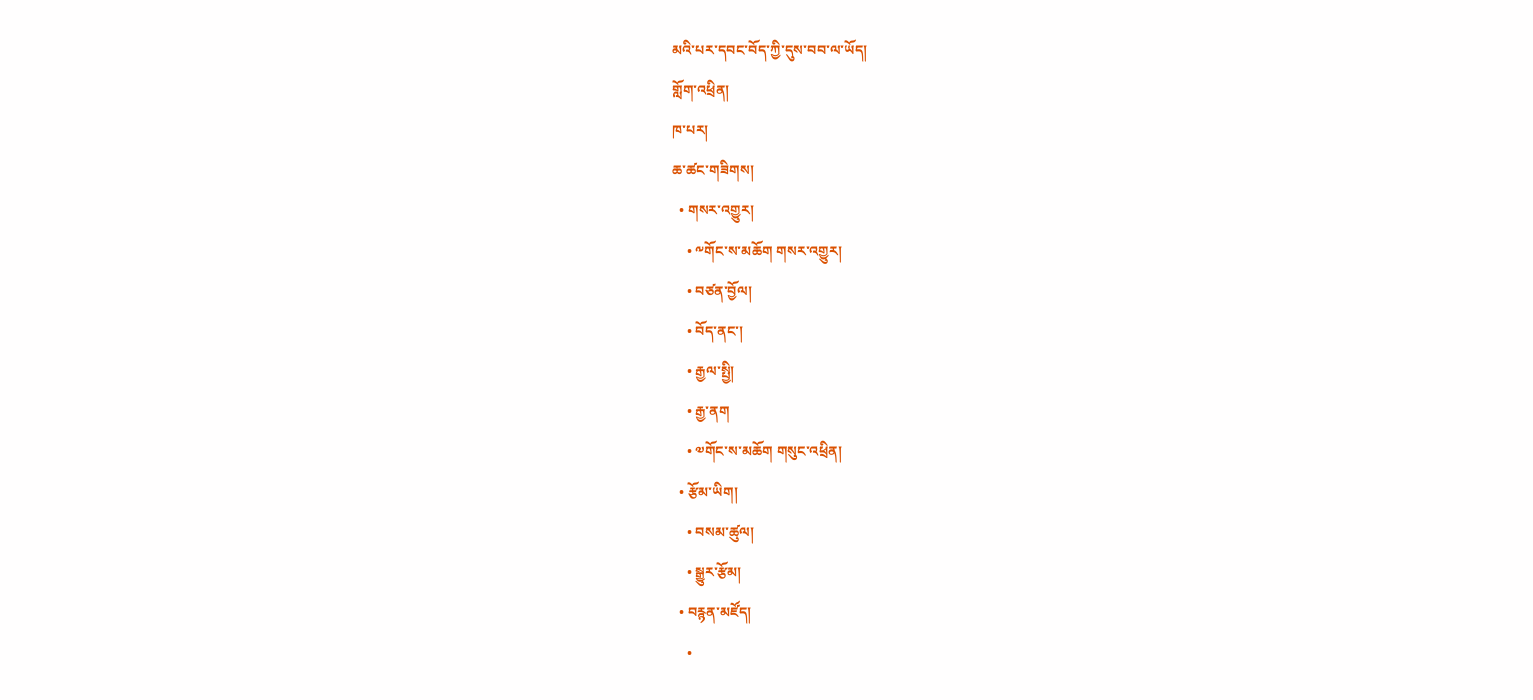མའི་པར་དབང་བོད་ཀྱི་དུས་བབ་ལ་ཡོད།
གློག་འཕྲིན།
ཁ་པར།
ཆ་ཚང་གཟིགས།
  • གསར་འགྱུར།
    • ༸གོང་ས་མཆོག གསར་འགྱུར།
    • བཙན་བྱོལ།
    • བོད་ནང་།
    • རྒྱལ་སྤྱི།
    • རྒྱ་ནག
    • ༧གོང་ས་མཆོག གསུང་འཕྲིན།
  • རྩོམ་ཡིག།
    • བསམ་ཚུལ།
    • སྒྱུར་རྩོམ།
  • བརྙན་མཛོད།
    •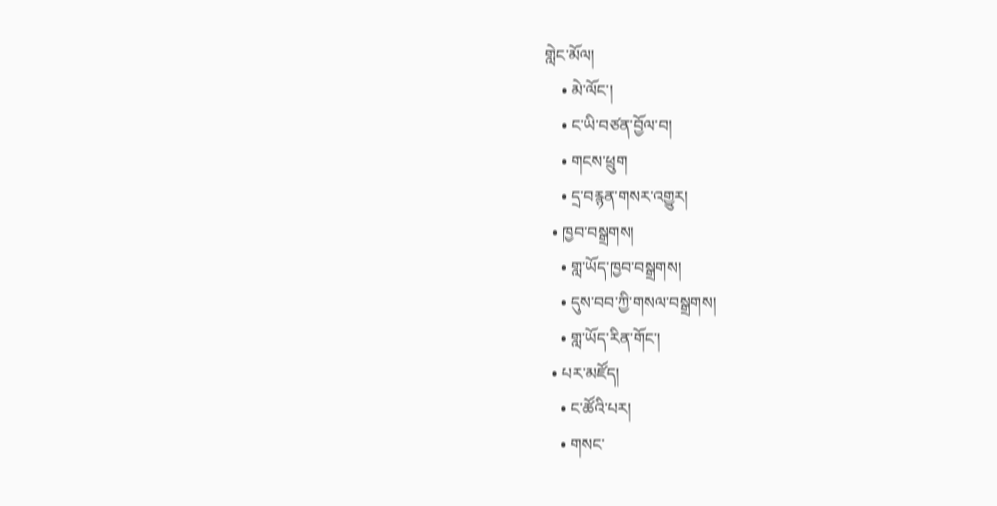གླེང་མོལ།
    • མེ་ལོང་།
    • ང་ཡི་བཙན་བྱོལ་བ།
    • གངས་ཕྲུག
    • དྲ་བརྙན་གསར་འགྱུར།
  • ཁྱབ་བསྒྲགས།
    • གླ་ཡོད་ཁྱབ་བསྒྲགས།
    • དུས་བབ་ཀྱི་གསལ་བསྒྲགས།
    • གླ་ཡོད་རིན་གོང་།
  • པར་མཛོད།
    • ང་ཚོའི་པར།
    • གསང་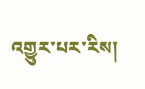འགྱུར་པར་རིས།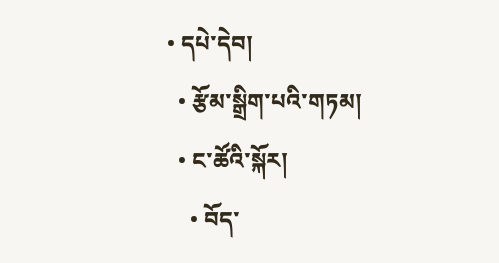• དཔེ་དེབ།
  • རྩོམ་སྒྲིག་པའི་གཏམ།
  • ང་ཚོའི་སྐོར།
    • བོད་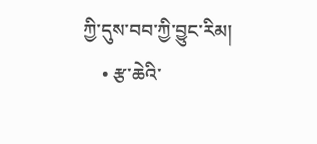ཀྱི་དུས་བབ་ཀྱི་བྱུང་རིམ།
    • རྩ་ཆེའི་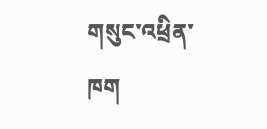གསུང་འཕྲིན་ཁག